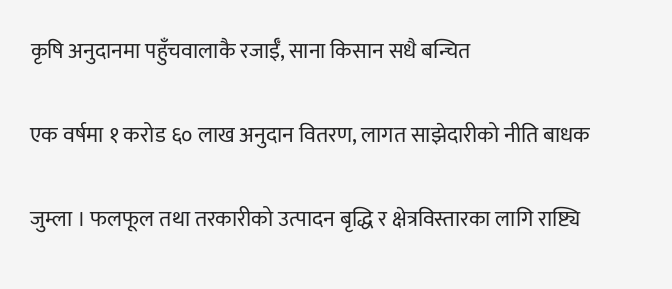कृषि अनुदानमा पहुँचवालाकै रजाईँ, साना किसान सधै बन्चित

एक वर्षमा १ करोड ६० लाख अनुदान वितरण, लागत साझेदारीको नीति बाधक

जुम्ला । फलफूल तथा तरकारीको उत्पादन बृद्धि र क्षेत्रविस्तारका लागि राष्ट्यि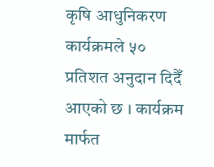कृषि आधुनिकरण कार्यक्रमले ५० प्रतिशत अनुदान दिदैँ आएको छ । कार्यक्रम मार्फत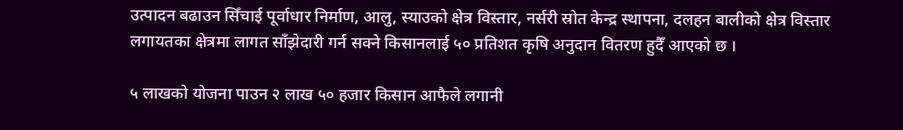उत्पादन बढाउन सिँचाई पूर्वाधार निर्माण, आलु, स्याउको क्षेत्र विस्तार, नर्सरी स्रोत केन्द्र स्थापना, दलहन बालीको क्षेत्र विस्तार लगायतका क्षेत्रमा लागत साँझेदारी गर्न सक्ने किसानलाई ५० प्रतिशत कृषि अनुदान वितरण हुदैँ आएको छ ।

५ लाखको योजना पाउन २ लाख ५० हजार किसान आफैले लगानी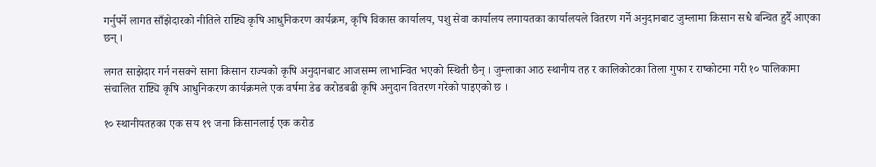गर्नुपर्ने लागत साँझेदारको नीतिले राष्ट्यि कृषि आधुनिकरण कार्यक्रम, कृषि विकास कार्यालय, पशु सेवा कार्यालय लगायतका कार्यालयले वितरण गर्ने अनुदानबाट जुम्लामा किसान सधै बन्चित हुदैँ आएका छन् ।

लगत साझेदार गर्न नसक्ने साना किसान राज्यको कृषि अनुदानबाट आजसम्म लाभान्वित भएको स्थिती छैन् । जुम्लाका आठ स्थानीय तह र कालिकोटका तिला गुफा र राष्कोटमा गरी १० पालिकामा संचालित राष्ट्यि कृषि आधुनिकरण कार्यक्रमले एक वर्षमा डेढ करोडबढी कृषि अनुदान वितरण गरेको पाइएको छ ।

१० स्थानीयतहका एक सय १९ जना किसानलाई एक करोड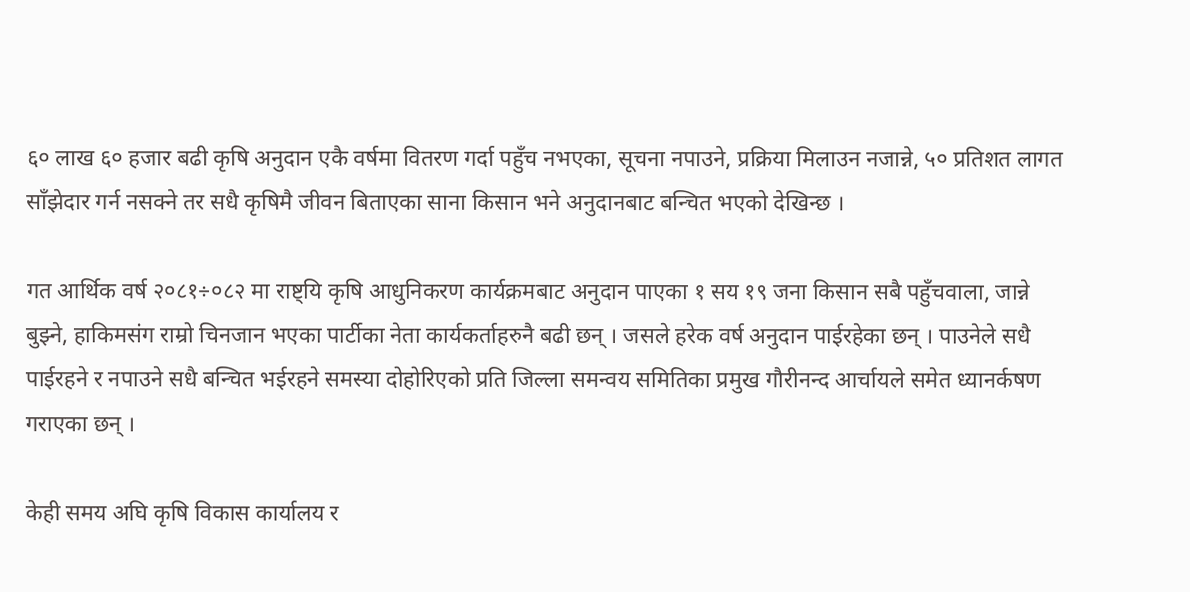६० लाख ६० हजार बढी कृषि अनुदान एकै वर्षमा वितरण गर्दा पहुँच नभएका, सूचना नपाउने, प्रक्रिया मिलाउन नजान्ने, ५० प्रतिशत लागत साँझेदार गर्न नसक्ने तर सधै कृषिमै जीवन बिताएका साना किसान भने अनुदानबाट बन्चित भएको देखिन्छ ।

गत आर्थिक वर्ष २०८१÷०८२ मा राष्ट्यि कृषि आधुनिकरण कार्यक्रमबाट अनुदान पाएका १ सय १९ जना किसान सबै पहुँचवाला, जान्ने बुझ्ने, हाकिमसंग राम्रो चिनजान भएका पार्टीका नेता कार्यकर्ताहरुनै बढी छन् । जसले हरेक वर्ष अनुदान पाईरहेका छन् । पाउनेले सधै पाईरहने र नपाउने सधै बन्चित भईरहने समस्या दोहोरिएको प्रति जिल्ला समन्वय समितिका प्रमुख गौरीनन्द आर्चायले समेत ध्यानर्कषण गराएका छन् ।

केही समय अघि कृषि विकास कार्यालय र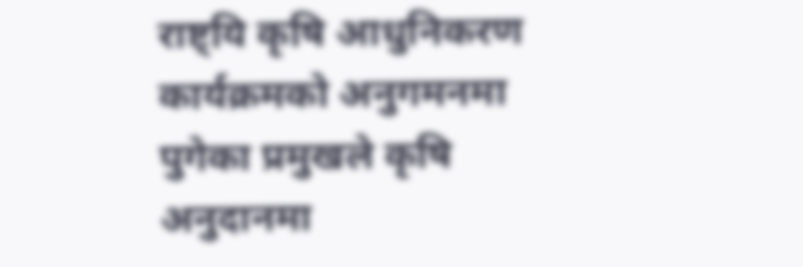राष्ट्यि कृषि आधुनिकरण कार्यक्रमको अनुगमनमा पुगेका प्रमुखले कृषि अनुदानमा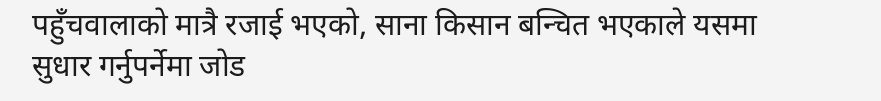पहुँचवालाको मात्रै रजाई भएको, साना किसान बन्चित भएकाले यसमा सुधार गर्नुपर्नेमा जोड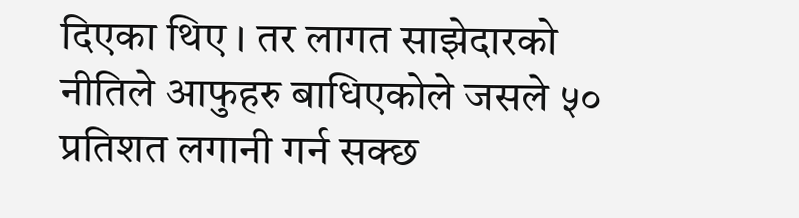दिएका थिए । तर लागत साझेदारको नीतिले आफुहरु बाधिएकोले जसले ५० प्रतिशत लगानी गर्न सक्छ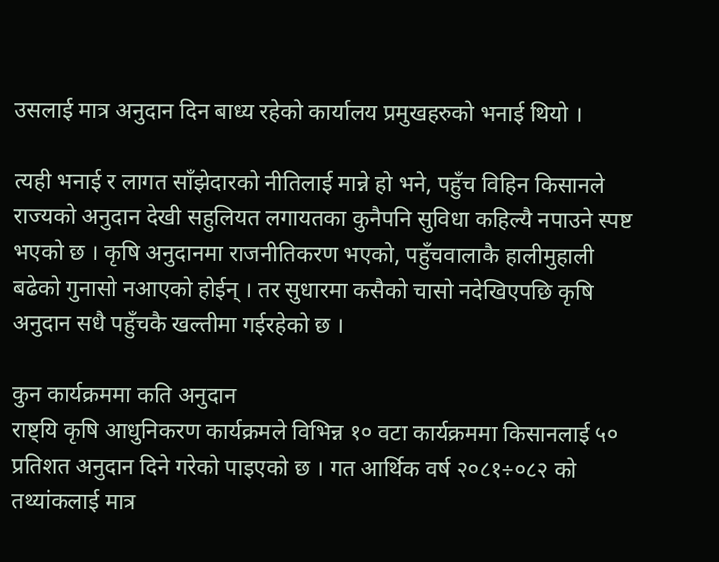उसलाई मात्र अनुदान दिन बाध्य रहेको कार्यालय प्रमुखहरुको भनाई थियो ।

त्यही भनाई र लागत साँझेदारको नीतिलाई मान्ने हो भने, पहुँच विहिन किसानले राज्यको अनुदान देखी सहुलियत लगायतका कुनैपनि सुविधा कहिल्यै नपाउने स्पष्ट भएको छ । कृषि अनुदानमा राजनीतिकरण भएको, पहुँचवालाकै हालीमुहाली बढेको गुनासो नआएको होईन् । तर सुधारमा कसैको चासो नदेखिएपछि कृषि अनुदान सधै पहुँचकै खल्तीमा गईरहेको छ ।

कुन कार्यक्रममा कति अनुदान
राष्ट्यि कृषि आधुनिकरण कार्यक्रमले विभिन्न १० वटा कार्यक्रममा किसानलाई ५० प्रतिशत अनुदान दिने गरेको पाइएको छ । गत आर्थिक वर्ष २०८१÷०८२ को तथ्यांकलाई मात्र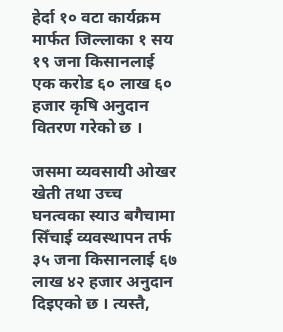हेर्दा १० वटा कार्यक्रम मार्फत जिल्लाका १ सय १९ जना किसानलाई एक करोड ६० लाख ६० हजार कृषि अनुदान वितरण गरेको छ ।

जसमा व्यवसायी ओखर खेती तथा उच्च घनत्वका स्याउ बगैचामा सिँचाई व्यवस्थापन तर्फ ३५ जना किसानलाई ६७ लाख ४२ हजार अनुदान दिइएको छ । त्यस्तै,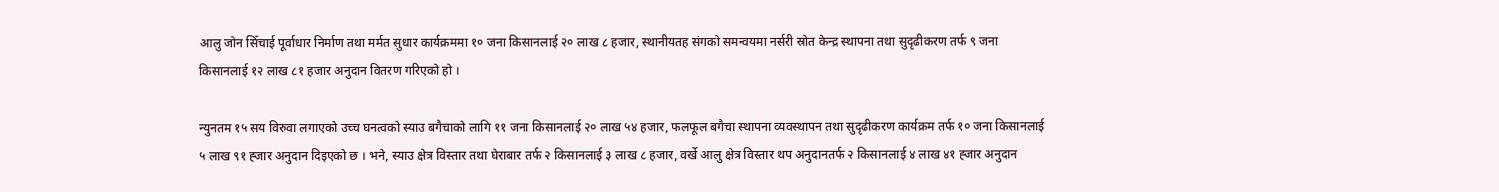आलु जोन सिँचाई पूर्वाधार निर्माण तथा मर्मत सुधार कार्यक्रममा १० जना किसानलाई २० लाख ८ हजार, स्थानीयतह संगको समन्वयमा नर्सरी स्रोत केन्द्र स्थापना तथा सुदृढीकरण तर्फ ९ जना किसानलाई १२ लाख ८१ हजार अनुदान वितरण गरिएको हो ।

न्युनतम १५ सय विरुवा लगाएको उच्च घनत्वको स्याउ बगैचाको लागि ११ जना किसानलाई २० लाख ५४ हजार, फलफूल बगैचा स्थापना व्यवस्थापन तथा सुदृढीकरण कार्यक्रम तर्फ १० जना किसानलाई ५ लाख ९१ ह्जार अनुदान दिइएको छ । भने, स्याउ क्षेत्र विस्तार तथा घेराबार तर्फ २ किसानलाई ३ लाख ८ हजार, वर्खे आलु क्षेत्र विस्तार थप अनुदानतर्फ २ किसानलाई ४ लाख ४१ ह्जार अनुदान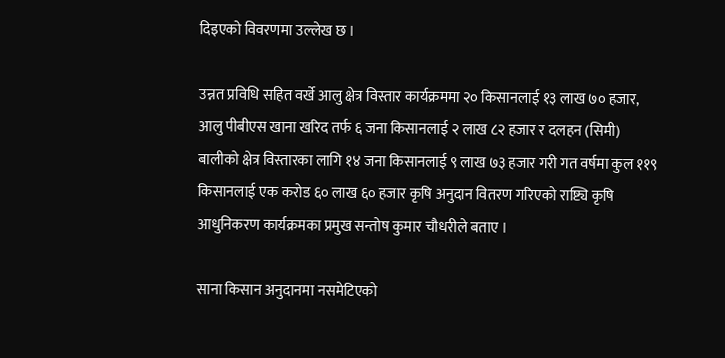दिइएको विवरणमा उल्लेख छ ।

उन्नत प्रविधि सहित वर्खे आलु क्षेत्र विस्तार कार्यक्रममा २० किसानलाई १३ लाख ७० हजार, आलु पीबीएस खाना खरिद तर्फ ६ जना किसानलाई २ लाख ८२ हजार र दलहन (सिमी) बालीको क्षेत्र विस्तारका लागि १४ जना किसानलाई ९ लाख ७३ हजार गरी गत वर्षमा कुल ११९ किसानलाई एक करोड ६० लाख ६० हजार कृषि अनुदान वितरण गरिएको राष्ट्यि कृषि आधुनिकरण कार्यक्रमका प्रमुख सन्तोष कुमार चौधरीले बताए ।

साना किसान अनुदानमा नसमेटिएको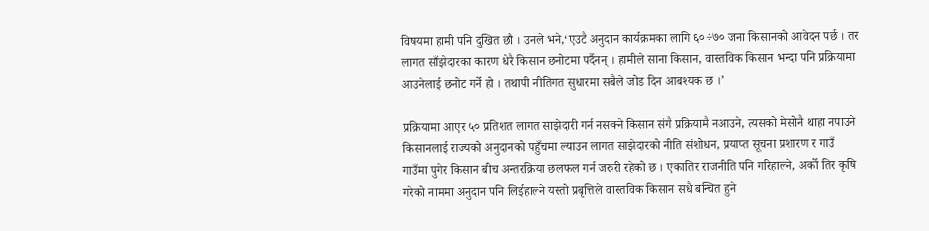विषयमा हामी पनि दुखित छौ । उनले भने,‘एउटै अनुदान कार्यक्रमका लागि ६०÷७० जना किसानको आवेदन पर्छ । तर लागत साँझेदारका कारण धेरै किसान छनोटमा पर्दैनन् । हामीले साना किसान, वास्तविक किसान भन्दा पनि प्रक्रियामा आउनेलाई छनोट गर्ने हो । तथापी नीतिगत सुधारमा सबैले जोड दिन आबश्यक छ ।’

प्रक्रियामा आएर ५० प्रतिशत लागत साझेदारी गर्न नसक्ने किसान संगै प्रक्रियामै नआउने, त्यसको मेसोनै थाहा नपाउने किसानलाई राज्यको अनुदानको पहुँचमा ल्याउन लागत साझेदारको नीति संशोधन, प्रयाप्त सूचना प्रशारण र गाउँ गाउँमा पुगेर किसान बीच अन्तरक्रिया छलफल गर्न जरुरी रहेको छ । एकातिर राजनीति पनि गरिहाल्ने, अर्को तिर कृषि गरेको नाममा अनुदान पनि लिईहाल्ने यस्तो प्रबृत्तिले वास्तविक किसान सधै बन्चित हुने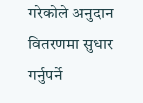गरेकोले अनुदान वितरणमा सुधार गर्नुपर्ने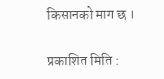किसानको माग छ ।

प्रकाशित मिति :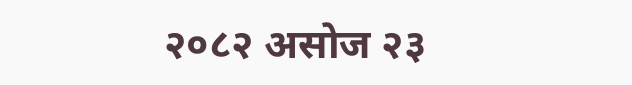२०८२ असोज २३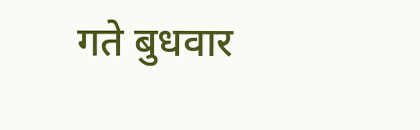गते बुधवार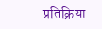प्रतिक्रिया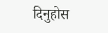दिनुहोस